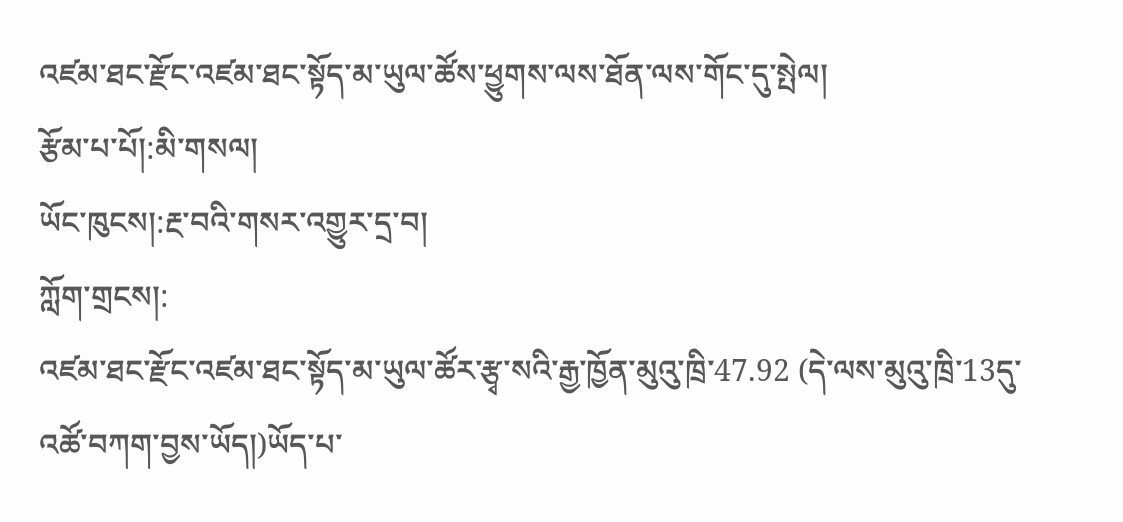འཛམ་ཐང་རྫོང་འཛམ་ཐང་སྟོད་མ་ཡུལ་ཚོས་ཕྱུགས་ལས་ཐོན་ལས་གོང་དུ་སྤེལ།
རྩོམ་པ་པོ།:མི་གསལ།
ཡོང་ཁུངས།:རྔ་བའི་གསར་འགྱུར་དྲ་བ།
ཀློག་གྲངས།:
འཛམ་ཐང་རྫོང་འཛམ་ཐང་སྟོད་མ་ཡུལ་ཚོར་རྩྭ་སའི་རྒྱ་ཁྱོན་མུའུ་ཁྲི་47.92 (དེ་ལས་མུའུ་ཁྲི་13དུ་འཚོ་བཀག་བྱས་ཡོད།)ཡོད་པ་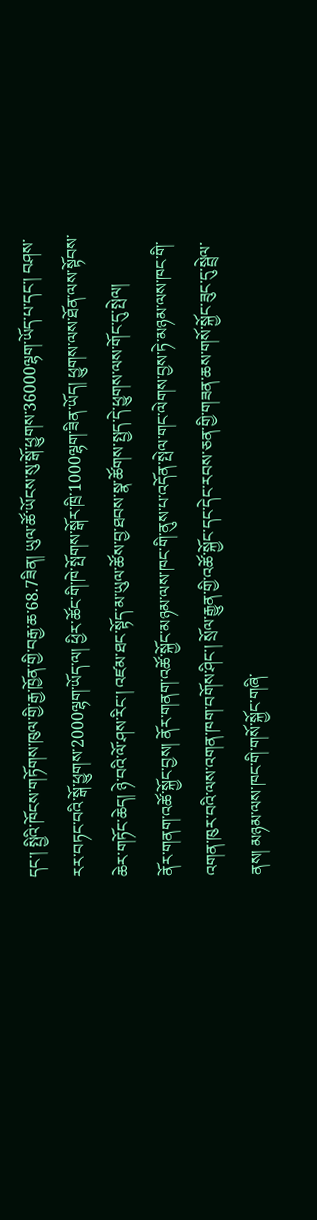དང་། སྤྱིའི་ཁོངས་གཏོགས་ཁུལ་གྱི་རྒྱ་ཁྱོན་གྱི་བརྒྱ་ཆ་68.7ཟིན། ཡུལ་ཚོ་ཡོངས་སུ་སྒོ་ཕྱུགས་36000ལྷག་ཡོད་པ་དང་། བཤས་རར་བཏང་བའི་སྒོ་ཕྱུགས་2000ལྷག་ཡོད་ལ། ཕྱིར་ཚོང་གི་ཁེ་སྤོགས་སྒོར་ཁྲི་1000ལྷག་ཟིན་ཡོད། ཕྱུགས་ལས་ཐོན་ལས་སྟོབས་ཆེར་གཏོང་ཆེད། ཉེ་བའི་ལོ་ཤས་རིང་། འཛམ་ཐང་སྟོད་མ་ཡུལ་ཚོས་བྱ་ཐབས་སྣ་ཚོགས་སྤྱད་དེ་ཕྱུགས་ལས་གོང་དུ་སྤེལ།
ནོར་གནག་འཚོ་སྐྱོང་བྱས། ནོར་གནག་འཚོ་སྐྱོང་མཉམ་ལས་ཁང་གི་ནུས་པ་འདོན་སྤེལ་གང་ལེགས་བྱས་ཏེ་མཉམ་ལས་ཁང་གི་འགན་ཁུར་བའི་ལས་འགན་ཁག་བགོས་ཤིང་། སྲོལ་རྒྱུན་གྱི་འཚོ་སྐྱོང་དང་དེང་རབས་ཅན་གྱི་གཟན་ཆས་གསོ་སྐྱོང་ཟུང་དུ་སྦྲེལ་ནས། མཉམ་ལས་ཁང་གི་གསོ་སྐྱོང་གཞི་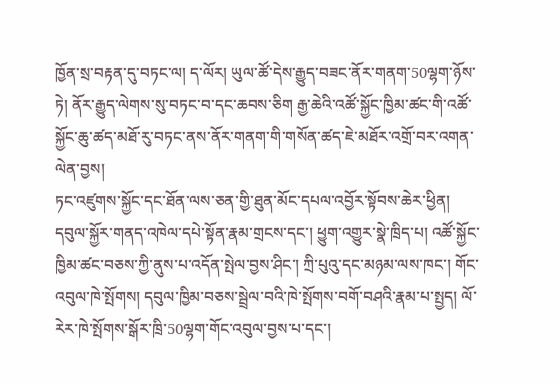ཁྱོན་སྲ་བརྟན་དུ་བཏང་ལ། ད་ལོར། ཡུལ་ཚོ་དེས་རྒྱུད་བཟང་ནོར་གནག་50ལྷག་ཉོས་ཏེ། ནོར་རྒྱུད་ལེགས་སུ་བཏང་བ་དང་ཆབས་ཅིག རྒྱ་ཆེའི་འཚོ་སྐྱོང་ཁྱིམ་ཚང་གི་འཚོ་སྐྱོང་ཆུ་ཚད་མཐོ་རུ་བཏང་ནས་ནོར་གནག་གི་གསོན་ཚད་ཇེ་མཐོར་འགྲོ་བར་འགན་ལེན་བྱས།
ཏང་འཛུགས་སྐྱོང་དང་ཐོན་ལས་ཅན་གྱི་ཐུན་མོང་དཔལ་འབྱོར་སྟོབས་ཆེར་ཕྱིན། དབུལ་སྐྱོར་གནད་འཁེལ་དཔེ་སྟོན་རྣམ་གྲངས་དང་། ཕྱུག་འགྱུར་སྣེ་ཁྲིད་པ། འཚོ་སྐྱོང་ཁྱིམ་ཚང་བཅས་ཀྱི་ནུས་པ་འདོན་སྤེལ་བྱས་ཤིང་། ཀྲི་པུའུ་དང་མཉམ་ལས་ཁང་། གོང་འབུལ་ཁེ་སྤོགས། དབུལ་ཁྱིམ་བཅས་སྦྲེལ་བའི་ཁེ་སྤོགས་བགོ་བཤའི་རྣམ་པ་སྤྱད། ལོ་རེར་ཁེ་སྤོགས་སྒོར་ཁྲི་50ལྷག་གོང་འབུལ་བྱས་པ་དང་།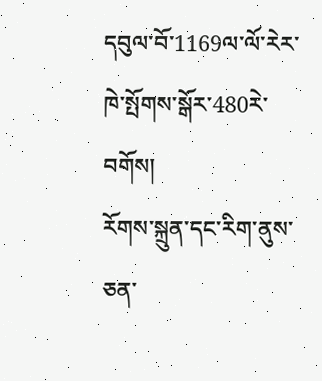དབུལ་བོ་1169ལ་ལོ་རེར་ཁེ་སྤོགས་སྒོར་480རེ་བགོས།
རོགས་སྐྲུན་དང་རིག་ནུས་ཅན་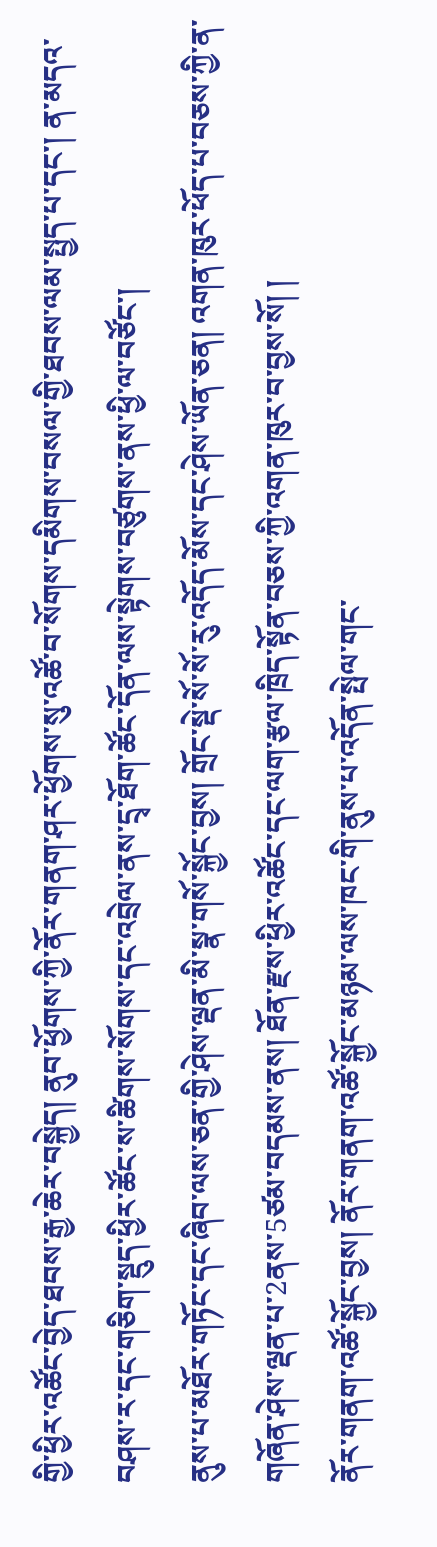གྱི་ཕྱིར་འཚོང་བྱེད་ཐབས་རྒྱ་ཆེར་བསྐྱེད། ནུབ་ཕྱོགས་ཀྱི་ནོར་གནག་ཤར་ཕྱོགས་སུ་འཚོ་བ་སོགས་དམིགས་བསལ་གྱི་ཐབས་ལམ་སྤྱད་པ་དང་། ན་མདའ་བཤས་ར་དང་གཅིག་སྡུད་ཕྱིར་ཚོང་ས་ཚིགས་སོགས་དང་འབྲེལ་ནས་དྲྭ་ཐོག་ཚོང་དོན་ལས་སྟེགས་བཙུགས་ནས་ཕྱི་ལ་བཙོང་།
ནུས་པ་མཐོར་གཏོང་དང་ཞིབ་ལས་ཅན་གྱི་ཤེས་ལྡན་མི་སྣ་གསོ་སྐྱོང་བྱས། གྲོང་སྡེ་སོ་སོ་རུ་འདོད་མོས་དང་ཤེས་ཡོན་ཅན། འགན་ཁུར་ཕོད་པ་བཅས་ཀྱི་ན་གཞོན་ཤེས་ལྡན་པ་2ནས་5ཙམ་བདམས་ནས། ཐོན་རྫས་ཕྱིར་འཚོང་དང་ལག་རྩལ་ཁྲིད་སྟོན་བཅས་ཀྱི་འགན་ཁུར་བ་བྱས་སོ། །
ནོར་གནག་འཚོ་སྐྱོང་བྱས། ནོར་གནག་འཚོ་སྐྱོང་མཉམ་ལས་ཁང་གི་ནུས་པ་འདོན་སྤེལ་གང་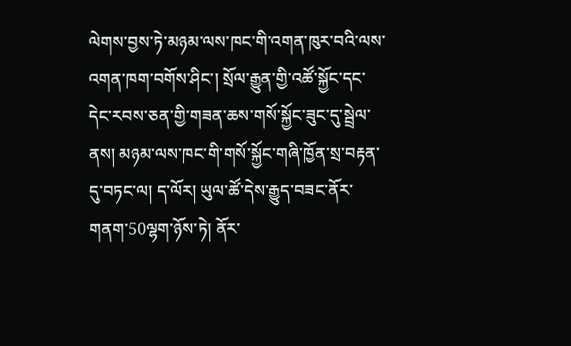ལེགས་བྱས་ཏེ་མཉམ་ལས་ཁང་གི་འགན་ཁུར་བའི་ལས་འགན་ཁག་བགོས་ཤིང་། སྲོལ་རྒྱུན་གྱི་འཚོ་སྐྱོང་དང་དེང་རབས་ཅན་གྱི་གཟན་ཆས་གསོ་སྐྱོང་ཟུང་དུ་སྦྲེལ་ནས། མཉམ་ལས་ཁང་གི་གསོ་སྐྱོང་གཞི་ཁྱོན་སྲ་བརྟན་དུ་བཏང་ལ། ད་ལོར། ཡུལ་ཚོ་དེས་རྒྱུད་བཟང་ནོར་གནག་50ལྷག་ཉོས་ཏེ། ནོར་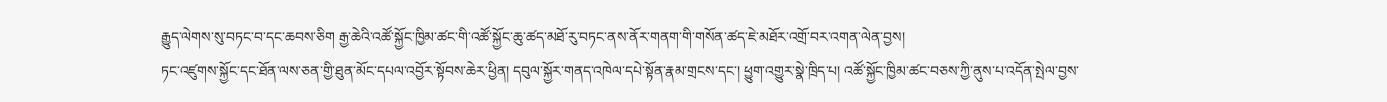རྒྱུད་ལེགས་སུ་བཏང་བ་དང་ཆབས་ཅིག རྒྱ་ཆེའི་འཚོ་སྐྱོང་ཁྱིམ་ཚང་གི་འཚོ་སྐྱོང་ཆུ་ཚད་མཐོ་རུ་བཏང་ནས་ནོར་གནག་གི་གསོན་ཚད་ཇེ་མཐོར་འགྲོ་བར་འགན་ལེན་བྱས།
ཏང་འཛུགས་སྐྱོང་དང་ཐོན་ལས་ཅན་གྱི་ཐུན་མོང་དཔལ་འབྱོར་སྟོབས་ཆེར་ཕྱིན། དབུལ་སྐྱོར་གནད་འཁེལ་དཔེ་སྟོན་རྣམ་གྲངས་དང་། ཕྱུག་འགྱུར་སྣེ་ཁྲིད་པ། འཚོ་སྐྱོང་ཁྱིམ་ཚང་བཅས་ཀྱི་ནུས་པ་འདོན་སྤེལ་བྱས་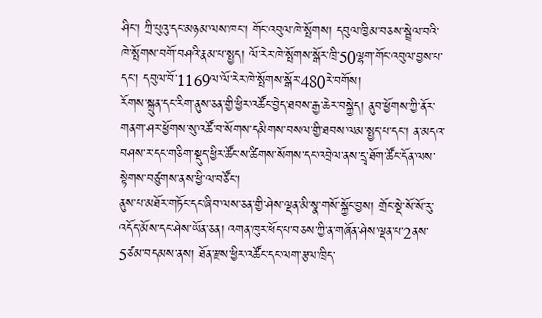ཤིང་། ཀྲི་པུའུ་དང་མཉམ་ལས་ཁང་། གོང་འབུལ་ཁེ་སྤོགས། དབུལ་ཁྱིམ་བཅས་སྦྲེལ་བའི་ཁེ་སྤོགས་བགོ་བཤའི་རྣམ་པ་སྤྱད། ལོ་རེར་ཁེ་སྤོགས་སྒོར་ཁྲི་50ལྷག་གོང་འབུལ་བྱས་པ་དང་། དབུལ་བོ་1169ལ་ལོ་རེར་ཁེ་སྤོགས་སྒོར་480རེ་བགོས།
རོགས་སྐྲུན་དང་རིག་ནུས་ཅན་གྱི་ཕྱིར་འཚོང་བྱེད་ཐབས་རྒྱ་ཆེར་བསྐྱེད། ནུབ་ཕྱོགས་ཀྱི་ནོར་གནག་ཤར་ཕྱོགས་སུ་འཚོ་བ་སོགས་དམིགས་བསལ་གྱི་ཐབས་ལམ་སྤྱད་པ་དང་། ན་མདའ་བཤས་ར་དང་གཅིག་སྡུད་ཕྱིར་ཚོང་ས་ཚིགས་སོགས་དང་འབྲེལ་ནས་དྲྭ་ཐོག་ཚོང་དོན་ལས་སྟེགས་བཙུགས་ནས་ཕྱི་ལ་བཙོང་།
ནུས་པ་མཐོར་གཏོང་དང་ཞིབ་ལས་ཅན་གྱི་ཤེས་ལྡན་མི་སྣ་གསོ་སྐྱོང་བྱས། གྲོང་སྡེ་སོ་སོ་རུ་འདོད་མོས་དང་ཤེས་ཡོན་ཅན། འགན་ཁུར་ཕོད་པ་བཅས་ཀྱི་ན་གཞོན་ཤེས་ལྡན་པ་2ནས་5ཙམ་བདམས་ནས། ཐོན་རྫས་ཕྱིར་འཚོང་དང་ལག་རྩལ་ཁྲིད་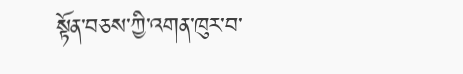སྟོན་བཅས་ཀྱི་འགན་ཁུར་བ་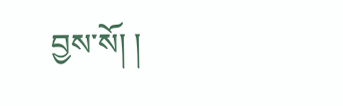བྱས་སོ། །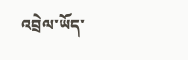འབྲེལ་ཡོད་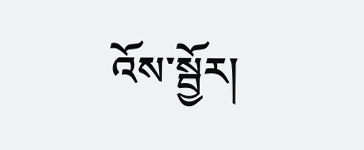འོས་སྦྱོར།